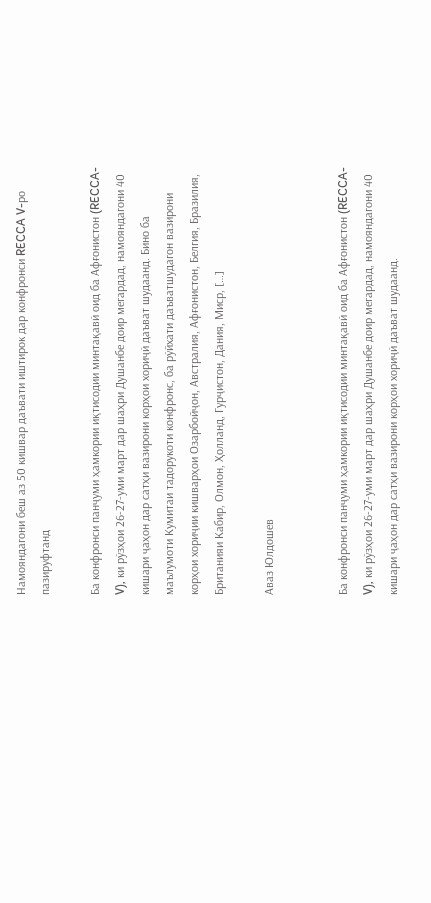Намояндагони беш аз 50 кишвар даъвати иштирок дар конфронси RECCA V-ро пазируфтанд

Ба конфронси панҷуми ҳамкории иқтисодии минтақавӣ оид ба Афғонистон (RECCA-V), ки рӯзҳои 26-27-уми март дар шаҳри Душанбе доир мегардад, намояндагони 40 кишари ҷаҳон дар сатҳи вазирони корҳои хориҷӣ даъват шудаанд. Бино ба маълумоти Кумитаи тадорукоти конфронс, ба рӯйхати даъватшудагон вазирони корҳои хориҷии кишварҳои Озарбойҷон, Австралия, Афғонистон, Белгия, Бразилия, Британияи Кабир, Олмон, Ҳолланд, Гурҷистон, Дания, Миср, […]

Аваз Юлдошев


Ба конфронси панҷуми ҳамкории иқтисодии минтақавӣ оид ба Афғонистон (RECCA-V), ки рӯзҳои 26-27-уми март дар шаҳри Душанбе доир мегардад, намояндагони 40 кишари ҷаҳон дар сатҳи вазирони корҳои хориҷӣ даъват шудаанд.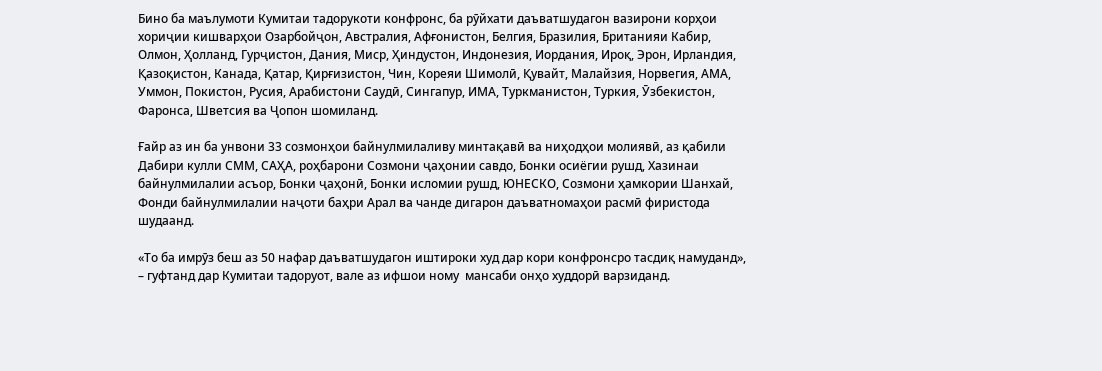Бино ба маълумоти Кумитаи тадорукоти конфронс, ба рӯйхати даъватшудагон вазирони корҳои хориҷии кишварҳои Озарбойҷон, Австралия, Афғонистон, Белгия, Бразилия, Британияи Кабир, Олмон, Ҳолланд, Гурҷистон, Дания, Миср, Ҳиндустон, Индонезия, Иордания, Ироқ, Эрон, Ирландия, Қазоқистон, Канада, Қатар, Қирғизистон, Чин, Кореяи Шимолӣ, Қувайт, Малайзия, Норвегия, АМА, Уммон, Покистон, Русия, Арабистони Саудӣ, Сингапур, ИМА, Туркманистон, Туркия, Ӯзбекистон, Фаронса, Шветсия ва Ҷопон шомиланд.

Ғайр аз ин ба унвони 33 созмонҳои байнулмилаливу минтақавӣ ва ниҳодҳои молиявӣ, аз қабили Дабири кулли СММ, САҲА, роҳбарони Созмони ҷаҳонии савдо, Бонки осиёгии рушд, Хазинаи байнулмилалии асъор, Бонки ҷаҳонӣ, Бонки исломии рушд, ЮНЕСКО, Созмони ҳамкории Шанхай, Фонди байнулмилалии наҷоти баҳри Арал ва чанде дигарон даъватномаҳои расмӣ фиристода шудаанд.

«То ба имрӯз беш аз 50 нафар даъватшудагон иштироки худ дар кори конфронсро тасдиқ намуданд», – гуфтанд дар Кумитаи тадоруот, вале аз ифшои ному  мансаби онҳо худдорӣ варзиданд.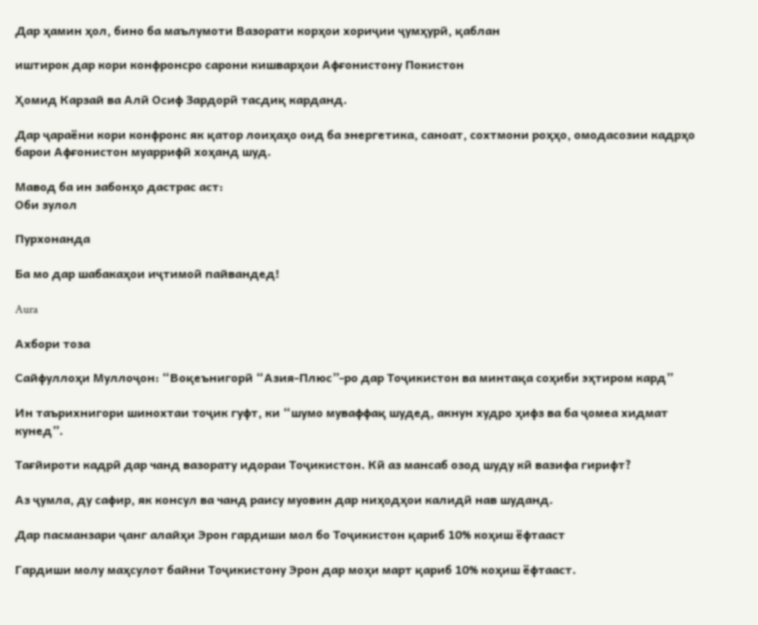Дар ҳамин ҳол, бино ба маълумоти Вазорати корҳои хориҷии ҷумҳурӣ, қаблан

иштирок дар кори конфронсро сарони кишварҳои Афғонистону Покистон

Ҳомид Карзай ва Алӣ Осиф Зардорӣ тасдиқ карданд.

Дар ҷараёни кори конфронс як қатор лоиҳаҳо оид ба энергетика, саноат, сохтмони роҳҳо, омодасозии кадрҳо барои Афғонистон муаррифӣ хоҳанд шуд.

Мавод ба ин забонҳо дастрас аст:
Оби зулол

Пурхонанда

Ба мо дар шабакаҳои иҷтимоӣ пайвандед!

Aura

Ахбори тоза

Сайфуллоҳи Муллоҷон: “Воқеънигорӣ “Азия-Плюс”-ро дар Тоҷикистон ва минтақа соҳиби эҳтиром кард”

Ин таърихнигори шинохтаи тоҷик гуфт, ки “шумо муваффақ шудед, акнун худро ҳифз ва ба ҷомеа хидмат кунед”.

Тағйироти кадрӣ дар чанд вазорату идораи Тоҷикистон. Кӣ аз мансаб озод шуду кӣ вазифа гирифт?

Аз ҷумла, ду сафир, як консул ва чанд раису муовин дар ниҳодҳои калидӣ нав шуданд.

Дар пасманзари ҷанг алайҳи Эрон гардиши мол бо Тоҷикистон қариб 10% коҳиш ёфтааст

Гардиши молу маҳсулот байни Тоҷикистону Эрон дар моҳи март қариб 10% коҳиш ёфтааст.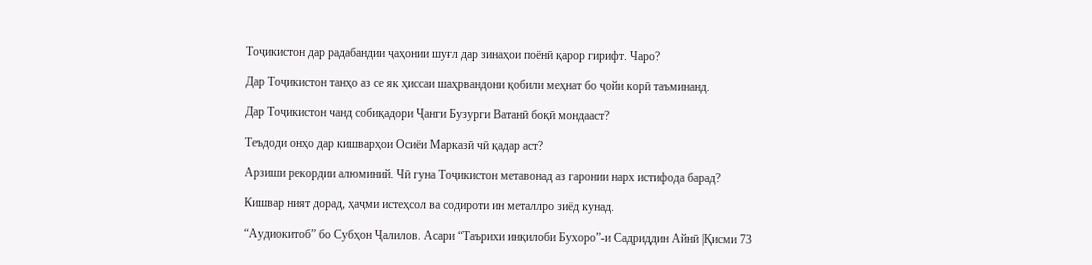Тоҷикистон дар радабандии ҷаҳонии шуғл дар зинаҳои поёнӣ қарор гирифт. Чаро?

Дар Тоҷикистон танҳо аз се як ҳиссаи шаҳрвандони қобили меҳнат бо ҷойи корӣ таъминанд.

Дар Тоҷикистон чанд собиқадори Ҷанги Бузурги Ватанӣ боқӣ мондааст?

Теъдоди онҳо дар кишварҳои Осиёи Марказӣ чӣ қадар аст?

Арзиши рекордии алюминий. Чӣ гуна Тоҷикистон метавонад аз гаронии нарх истифода барад?

Кишвар ният дорад, ҳаҷми истеҳсол ва содироти ин металлро зиёд кунад.

“Аудиокитоб” бо Субҳон Ҷалилов. Асари “Таърихи инқилоби Бухоро”-и Садриддин Айнӣ |Қисми 73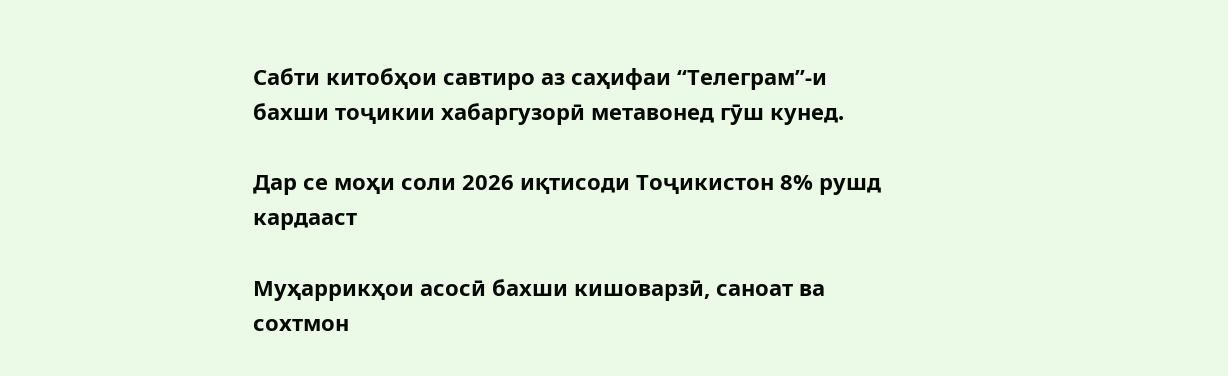Cабти китобҳои савтиро аз саҳифаи “Телеграм”-и бахши тоҷикии хабаргузорӣ метавонед гӯш кунед.

Дар се моҳи соли 2026 иқтисоди Тоҷикистон 8% рушд кардааст

Муҳаррикҳои асосӣ бахши кишоварзӣ, саноат ва сохтмон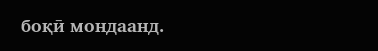боқӣ мондаанд.